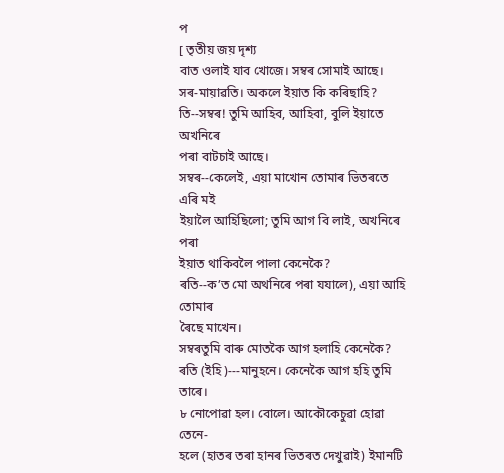প
[ তৃতীয় জয় দৃশ্য
বাত ওলাই যাব খোজে। সম্বৰ সোমাই আছে।
সৰ-মায়াৱতি। অকলে ইয়াত কি কৰিছাহি?
তি--সম্বৰ! তুমি আহিব, আহিবা, বুলি ইয়াতে অখনিৰে
পৰা বাটচাই আছে।
সম্বৰ--কেলেই, এয়া মাখোন তোমাৰ ভিতৰতে এৰি মই
ইয়ালৈ আহিছিলো; তুমি আগ বি লাই, অখনিৰে পৰা
ইয়াত থাকিবলৈ পালা কেনেকৈ?
ৰতি--ক’ত মো অথনিৰে পৰা যযালে), এয়া আহি তোমাৰ
ৰৈছে মাখেন।
সম্বৰতুমি বাৰু মোতকৈ আগ হলাহি কেনেকৈ?
ৰতি (ইহি )---মানুহনে। কেনেকৈ আগ হহি তুমি তাৰে।
৮ নোপোৱা হল। বোলে। আকৌকেচুৱা হোৱা তেনে-
হলে (হাতৰ তৰা হানৰ ভিতৰত দেখুৱাই) ইমানটি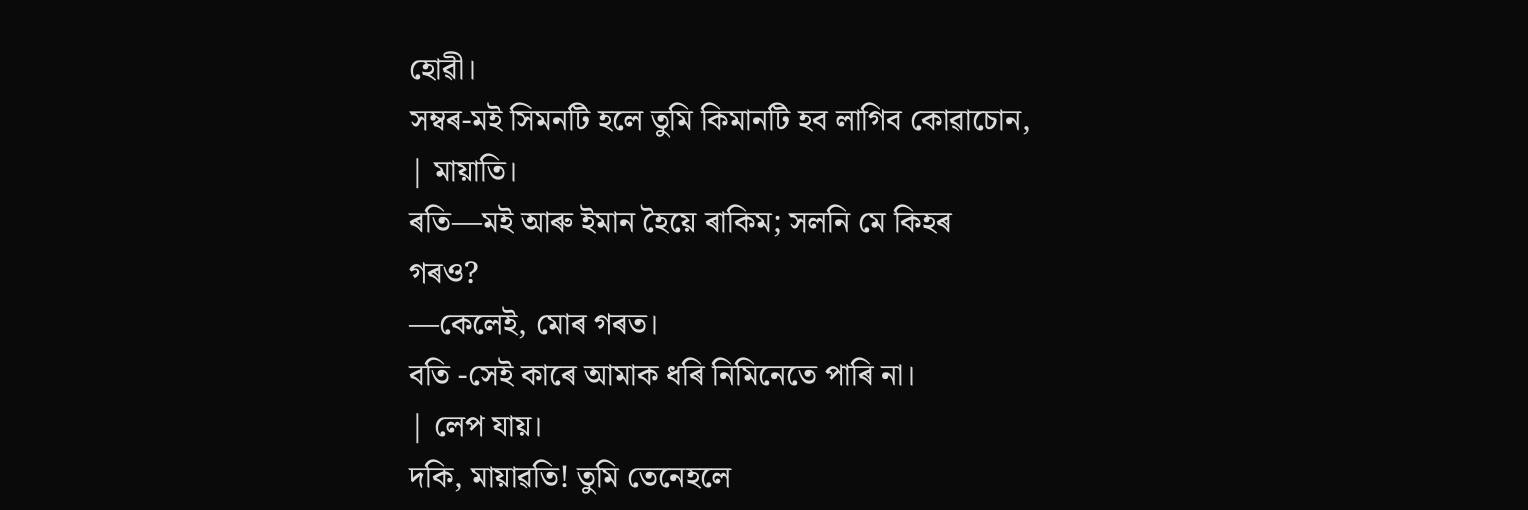হোৱী।
সম্বৰ-মই সিমনটি হলে তুমি কিমানটি হব লাগিব কোৱাচোন,
| মায়াতি।
ৰতি—মই আৰু ইমান হৈয়ে ৰাকিম; সলনি মে কিহৰ
গৰও?
—কেলেই, মোৰ গৰত।
বতি -সেই কাৰে আমাক ধৰি নিমিনেতে পাৰি না।
| লেপ যায়।
দকি, মায়াৱতি! তুমি তেনেহলে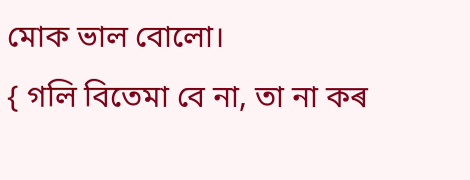মোক ভাল বোলো।
{ গলি বিতেমা বে না, তা না কৰ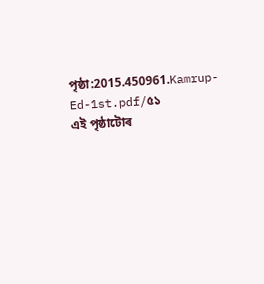পৃষ্ঠা:2015.450961.Kamrup-Ed-1st.pdf/৫১
এই পৃষ্ঠাটোৰ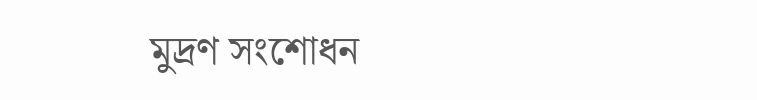মুদ্ৰণ সংশোধন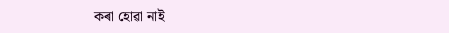কৰা হোৱা নাই